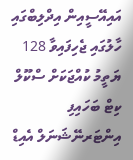އައިއޭސީއިން އިދްލިބްގައި ހާލުގައި ޖެހިފައިވާ 128 ޔަތީމު ކުއްޖަކަށް ސްކޫލް ކިޓް ބަހައިފި
އިންޓަރނޭޝަނަލް އެއިޑް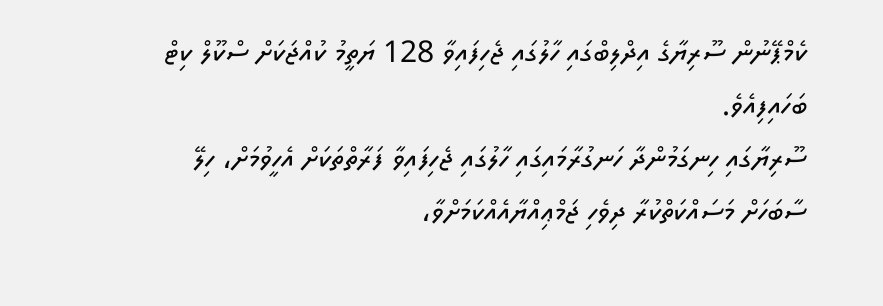ކެމްޕޭނުން ސޫރިޔާގެ އިދްލިބްގައި ހާލުގައި ޖެހިފައިވާ 128 ޔަތީމު ކުއްޖަކަށް ސްކޫލް ކިޓް ބަހައިފިއެވެ.
ސޫރިޔާގައި ހިނގަމުންދާ ހަނގުރާމައިގައި ހާލުގައި ޖެހިފައިވާ ފަރާތްތަކަށް އެހީވުމަށް، ހިލޭ ސާބަހަށް މަސައްކަތްކުރާ ދިވެހި ޖަމްޢިއްޔާއެއްކަމަށްވާ،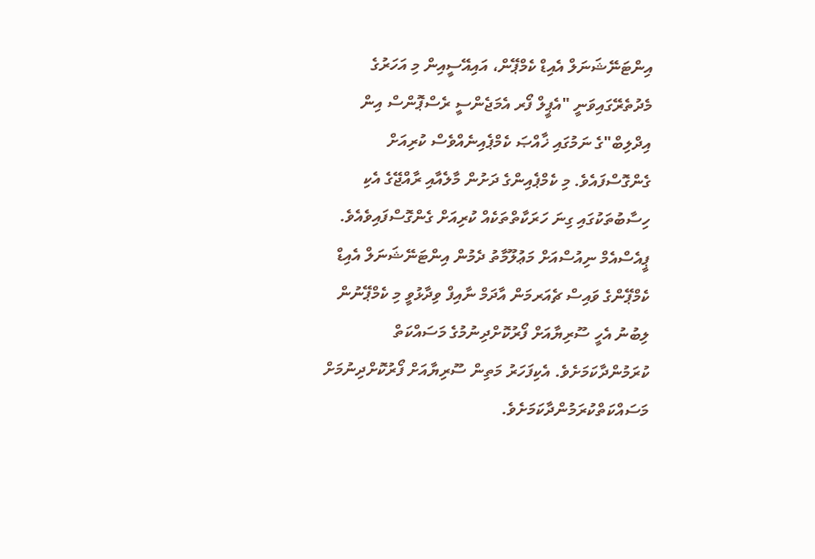އިންޓަނޭޝަނަލް އެއިޑް ކެމްޕޭން، އައިއޭސީއިން މި އަހަރުގެ މެދުތެރޭގައިވަނީ "އެޕީލް ފޯރ އެމަޖެންސީ ރެސްޕޮންސް އިން އިދްލިބް"ގެ ނަމުގައި ޚާއްޞަ ކެމްޕެއިނެއްވެސް ކުރިއަށް ގެންގޮސްފައެވެ. މި ކެމްޕެއިންގެ ދަށުން މާލެއާއި ރާއްޖޭގެ އެކި ހިސާބުތަކުގައި ގިނަ ހަރަކާތްތަކެއް ކުރިއަށް ގެންގޮސްފައިވެއެވެ.
ޕީއެސްއެމް ނިއުސްއަށް މަޢުލޫމާތު ދެމުން އިންޓަނޭޝަނަލް އެއިޑް ކެމްޕޭންގެ ވައިސް ޗެއަރމަން އާދަމް ނާއިފް ވިދާޅުވީ މި ކެމްޕޭނުން ލިބުނު އެހީ ސޫރިޔާއަށް ފޯރުކޮށްދިނުމުގެ މަސައްކަތް ކުރަމުންދާކަމަށެވެ. އެކިފަހަރު މަތިން ސޫރިޔާއަށް ފޯރުކޮށްދިނުމަށް މަސައްކަތްކުރަމުންދާކަމަށެވެ.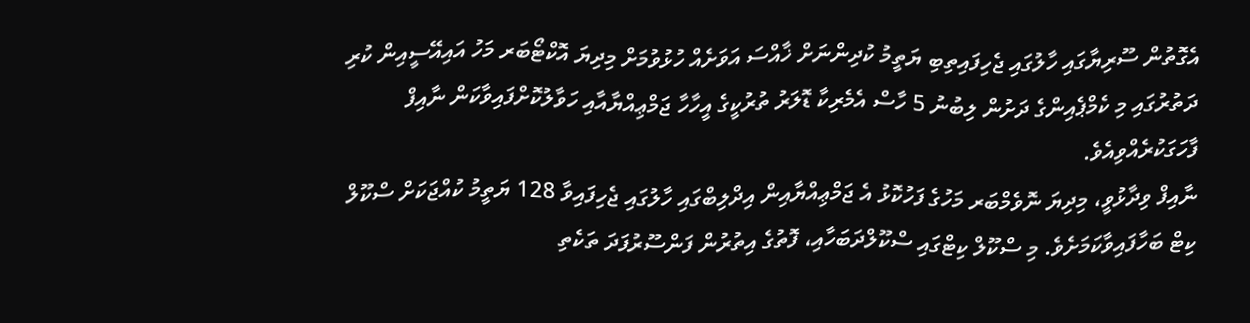އެގޮތުން ސޫރިޔާގައި ހާލުގައި ޖެހިފައިތިބި ޔަތީމު ކުދިންނަށް ޚާއްސަ އަވަށެއް ހުޅުވުމަށް މިދިޔަ އޮކްޓޯބަރ މަހު އައިއޭސީއިން ކުރި ދަތުރުގައި މި ކެމްޕެއިންގެ ދަށުން ލިބުނު 5 ހާސް އެމެރިކާ ޑޮލަރު ތުރުކީގެ އީހާހާ ޖަމްޢިއްޔާއާއި ހަވާލުކޮށްފައިވާކަން ނާއިފް ފާހަގަކުރެއްވިއެވެ.
ނާއިފް ވިދާޅުވީ، މިދިޔަ ނޮވެމްބަރ މަހުގެ ފަހުކޮޅު އެ ޖަމްޢިއްޔާއިން އިދްލިބްގައި ހާލުގައި ޖެހިފައިވާ 128 ޔަތީމު ކުއްޖަކަށް ސްކޫލް ކިޓް ބަހާފައިވާކަމަށެވެ. މި ސްކޫލް ކިޓްގައި ސްކޫލްދަބަހާއި، ފޮތުގެ އިތުރުން ފަންސޫރުފަދަ ތަކެތި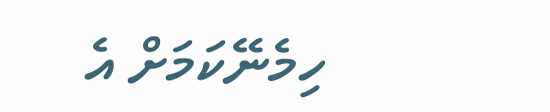ހިމެނޭކަމަށް އެ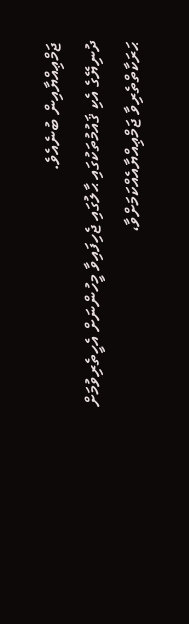ޖަމްޢިއްޔާއިން ބުނެއެވެ.
ދުނިޔޭގެ އެކި ޤައުމުތަކުގައި ޙާލުގައި ޖެހިފައިވާ މީހުންނަށް އެހީތެރިވުމަށް ޙަރަކާތްތެރިވާ ޖަމްޢިއްޔާއެއްކަމަށްވާ،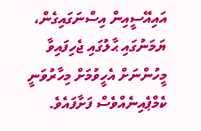އައިއޭސީއިން އިސްނަގައިގެން، ޔަމަނުގައި ޙާލުގައި ޖެހިފައިވާ މީހުންނަށް އެހީވުމަށް މިހާރުވަނީ ކެމްޕެއިނެއްވެސް ފަށާފައެވެ.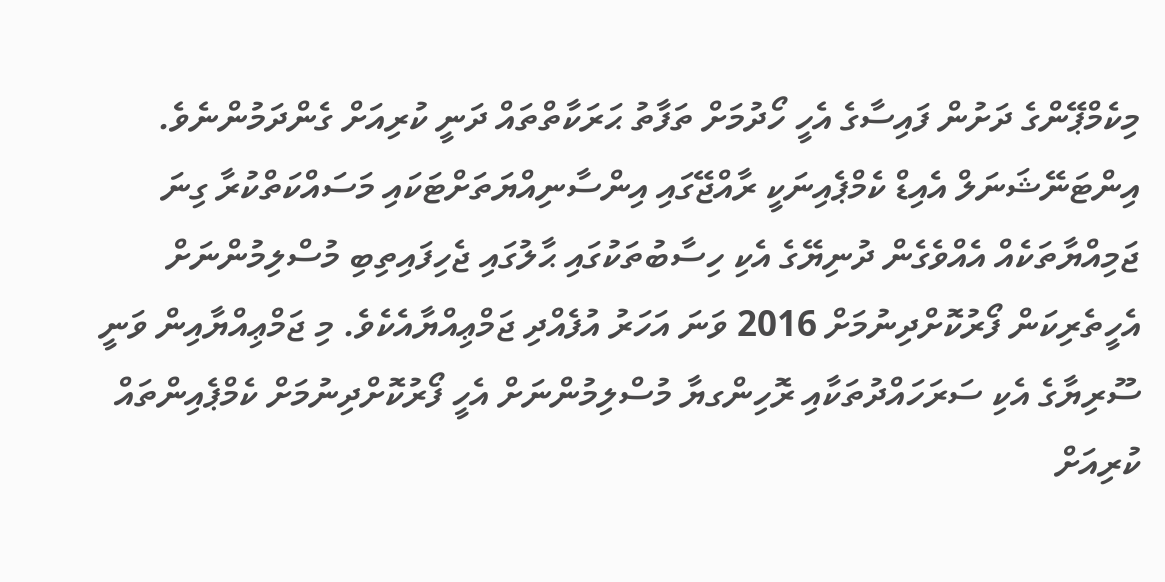މިކެމްޕޭންގެ ދަށުން ފައިސާގެ އެހީ ހޯދުމަށް ތަފާތު ޙަރަކާތްތައް ދަނީ ކުރިއަށް ގެންދަމުންނެވެ.
އިންޓަނޭޝަނަލް އެއިޑް ކެމްޕެއިނަކީ ރާއްޖޭގައި އިންސާނިއްޔަތަށްޓަކައި މަސައްކަތްކުރާ ގިނަ ޖަމިއްޔާތަކެއް އެއްވެގެން ދުނިޔޭގެ އެކި ހިސާބުތަކުގައި ޙާލުގައި ޖެހިފައިތިބި މުސްލިމުންނަށް އެހީތެރިކަން ފޯރުކޮށްދިނުމަށް 2016 ވަނަ އަހަރު އުފެއްދި ޖަމްޢިއްޔާއެކެވެ. މި ޖަމްޢިއްޔާއިން ވަނީ ސޫރިޔާގެ އެކި ސަރަހައްދުތަކާއި ރޮހިންގޔާ މުސްލިމުންނަށް އެހީ ފޯރުކޮށްދިނުމަށް ކެމްޕެއިންތައް ކުރިއަށް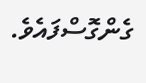ގެންގޮސްފައެވެ.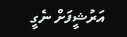އަރުޝީފަށް ނެގީ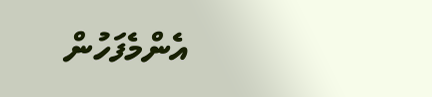އެންމެފަހުން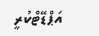އަޕްޑޭޓްކުރީ